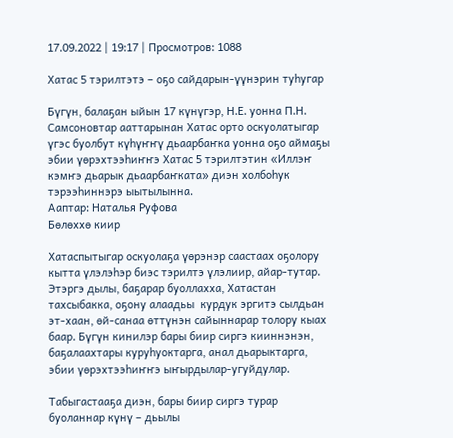17.09.2022 | 19:17 | Просмотров: 1088

Хатас 5 тэрилтэтэ – оҕо сайдарын-үүнэрин туһугар

Бүгүн, балаҕан ыйын 17 күнүгэр, Н.Е. уонна П.Н. Самсоновтар ааттарынан Хатас орто оскуолатыгар үгэс буолбут күһүҥҥү дьаарбаҥка уонна оҕо аймаҕы эбии үөрэхтээһиҥҥэ Хатас 5 тэрилтэтин «Иллэҥ кэмҥэ дьарык дьаарбаҥката» диэн холбоһук тэрээһиннэрэ ыытылынна.
Ааптар: Наталья Руфова
Бөлөххө киир

Хатаспытыгар оскуолаҕа үөрэнэр саастаах оҕолору кытта үлэлэһэр биэс тэрилтэ үлэлиир, айар-тутар. Этэргэ дылы, баҕарар буоллахха, Хатастан тахсыбакка, оҕону алаадьы  курдук эргитэ сылдьан эт-хаан, өй-санаа өттүнэн сайыннарар толору кыах баар. Бүгүн кинилэр бары биир сиргэ кииннэнэн, баҕалаахтары куруһуоктарга, анал дьарыктарга, эбии үөрэхтээһиҥҥэ ыҥырдылар-угуйдулар.

Табыгастааҕа диэн, бары биир сиргэ турар буоланнар күнү – дьылы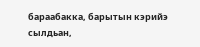бараабакка, барытын кэрийэ сылдьан,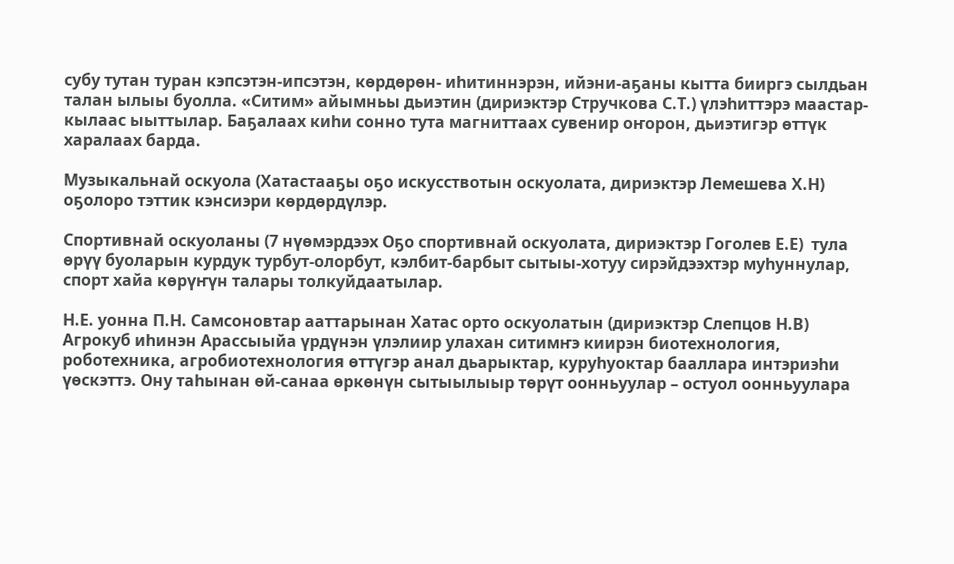субу тутан туран кэпсэтэн-ипсэтэн, көрдөрөн- иһитиннэрэн, ийэни-аҕаны кытта бииргэ сылдьан талан ылыы буолла. «Ситим» айымньы дьиэтин (дириэктэр Стручкова С.Т.) үлэһиттэрэ маастар-кылаас ыыттылар. Баҕалаах киһи сонно тута магниттаах сувенир оҥорон, дьиэтигэр өттүк харалаах барда.

Музыкальнай оскуола (Хатастааҕы оҕо искусствотын оскуолата, дириэктэр Лемешева Х.Н) оҕолоро тэттик кэнсиэри көрдөрдүлэр.

Спортивнай оскуоланы (7 нүөмэрдээх Оҕо спортивнай оскуолата, дириэктэр Гоголев Е.Е)  тула өрүү буоларын курдук турбут-олорбут, кэлбит-барбыт сытыы-хотуу сирэйдээхтэр муһуннулар, спорт хайа көрүҥүн талары толкуйдаатылар.

Н.Е. уонна П.Н. Самсоновтар ааттарынан Хатас орто оскуолатын (дириэктэр Слепцов Н.В) Агрокуб иһинэн Арассыыйа үрдүнэн үлэлиир улахан ситимҥэ киирэн биотехнология, роботехника, агробиотехнология өттүгэр анал дьарыктар, куруһуоктар бааллара интэриэһи үөскэттэ. Ону таһынан өй-санаа өркөнүн сытыылыыр төрүт оонньуулар – остуол оонньуулара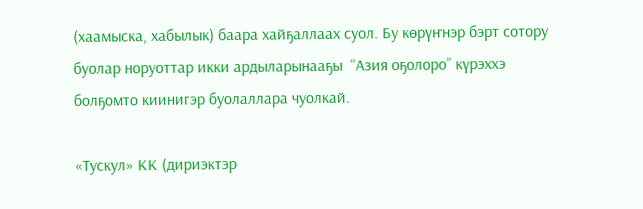(хаамыска, хабылык) баара хайҕаллаах суол. Бу көрүҥнэр бэрт сотору буолар норуоттар икки ардыларынааҕы  “Азия оҕолоро” күрэххэ болҕомто киинигэр буолаллара чуолкай.

«Тускул» КК (дириэктэр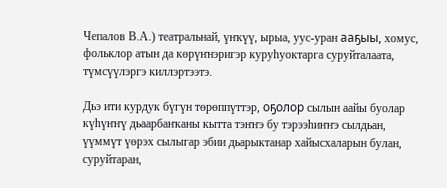Чепалов В.А.) театральнай, үҥкүү, ырыа, уус-уран ааҕыы, хомус, фольклор атын да көрүҥнэригэр куруһуоктарга суруйталаата, түмсүүлэргэ киллэртээтэ.

Дьэ ити курдук бүгүн төрөппүттэр, оҕолор сылын аайы буолар күһүҥҥү дьаарбаҥканы кытта тэҥҥэ бу тэрээһиҥҥэ сылдьан, үүммүт үөрэх сылыгар эбии дьарыктанар хайысхаларын булан, суруйтаран,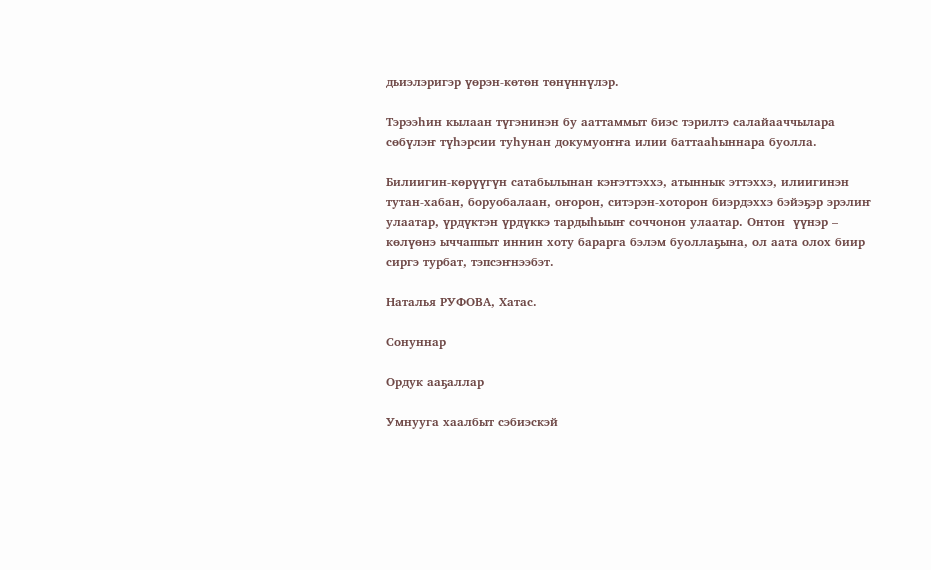дьиэлэригэр үөрэн-көтөн төнүннүлэр.

Тэрээһин кылаан түгэнинэн бу ааттаммыт биэс тэрилтэ салайааччылара сөбүлэҥ түһэрсии туһунан докумуоҥҥа илии баттааһыннара буолла.

Билиигин-көрүүгүн сатабылынан кэҥэттэххэ, атыннык эттэххэ, илиигинэн тутан-хабан, боруобалаан, оҥорон, ситэрэн-хоторон биэрдэххэ бэйэҕэр эрэлиҥ улаатар, үрдүктэн үрдүккэ тардыһыыҥ соччонон улаатар. Онтон  үүнэр – көлүөнэ ыччаппыт иннин хоту барарга бэлэм буоллаҕына, ол аата олох биир сиргэ турбат, тэпсэҥнээбэт.

Наталья РУФОВА, Хатас.

Сонуннар

Ордук ааҕаллар

Умнууга хаалбыт сэбиэскэй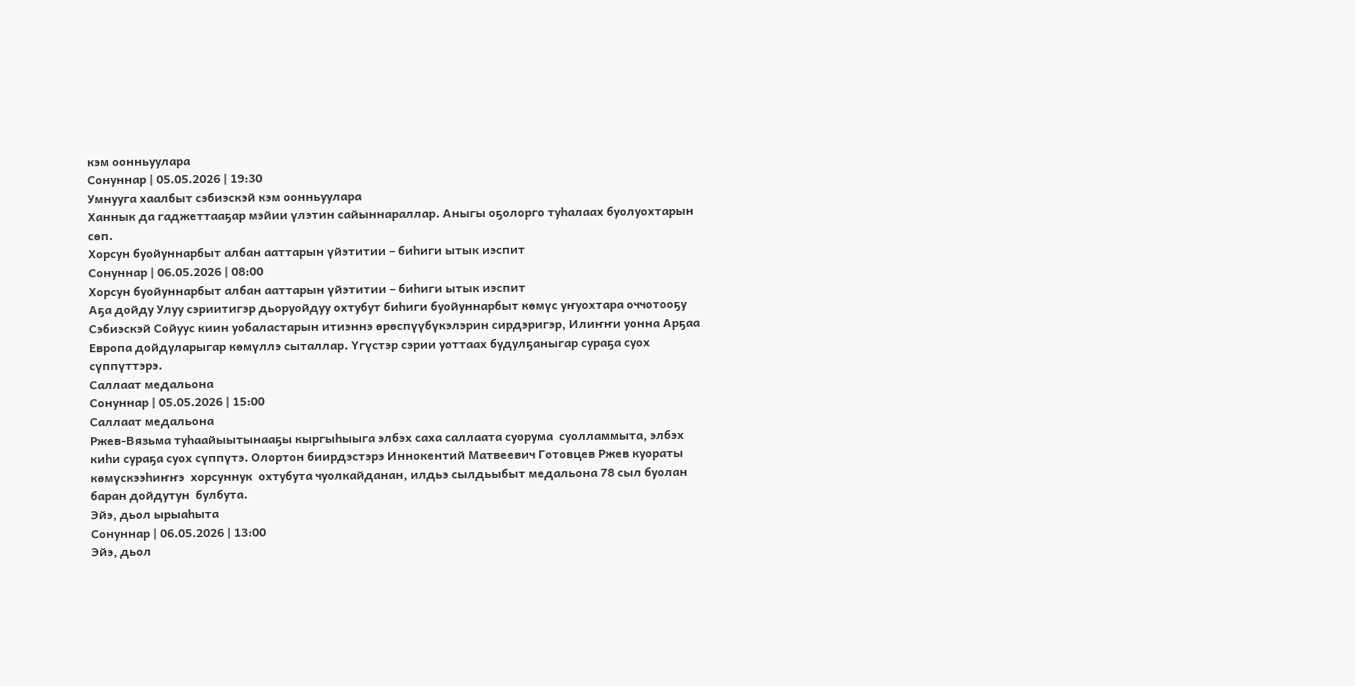кэм оонньуулара
Сонуннар | 05.05.2026 | 19:30
Умнууга хаалбыт сэбиэскэй кэм оонньуулара
Ханнык да гаджеттааҕар мэйии үлэтин сайыннараллар. Аныгы оҕолорго туһалаах буолуохтарын сөп.
Хорсун буойуннарбыт албан ааттарын үйэтитии – биһиги ытык иэспит
Сонуннар | 06.05.2026 | 08:00
Хорсун буойуннарбыт албан ааттарын үйэтитии – биһиги ытык иэспит
Аҕа дойду Улуу сэриитигэр дьоруойдуу охтубут биһиги буойуннарбыт көмүс уҥуохтара оччотооҕу Сэбиэскэй Сойуус киин уобаластарын итиэннэ өрөспүүбүкэлэрин сирдэригэр, Илиҥҥи уонна Арҕаа Европа дойдуларыгар көмүллэ сыталлар. Үгүстэр сэрии уоттаах будулҕаныгар сураҕа суох сүппүттэрэ.
Саллаат медальона
Сонуннар | 05.05.2026 | 15:00
Саллаат медальона
Ржев-Вязьма туһаайыытынааҕы кыргыһыыга элбэх саха саллаата суорума  суолламмыта, элбэх киһи сураҕа суох сүппүтэ. Олортон биирдэстэрэ Иннокентий Матвеевич Готовцев Ржев куораты  көмүскээһиҥҥэ  хорсуннук  охтубута чуолкайданан, илдьэ сылдьыбыт медальона 78 сыл буолан баран дойдутун  булбута.
Эйэ, дьол ырыаһыта
Сонуннар | 06.05.2026 | 13:00
Эйэ, дьол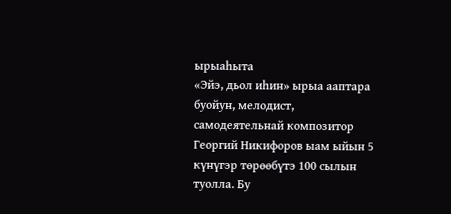ырыаһыта
«Эйэ, дьол иhин» ырыа ааптара буойун, мелодист, самодеятельнай композитор Георгий Никифоров ыам ыйын 5 күнүгэр төрөөбүтэ 100 сылын  туолла. Бу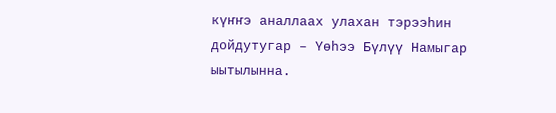күҥҥэ аналлаах улахан тэрээһин дойдутугар – Үөһээ Бүлүү Намыгар ыытылынна.